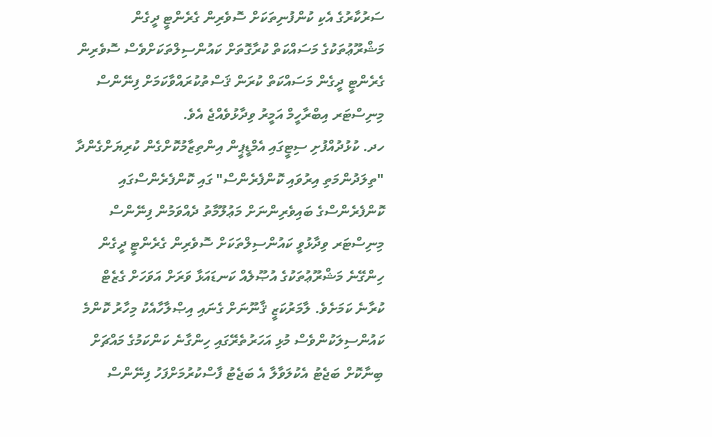ސަރުކާރުގެ އެކި ކުންފުނިތަކަށް ސޮވެރިން ގެރެންޓީ ދީގެން މަޝްރޫޢުތަކުގެ މަސައްކަތް ކުރާގޮތަށް ކައުންސިލްތަކަށްވެސް ސޮވެރިން ގެރެންޓީ ދީގެން މަސައްކަތް ކުރަން ޤަސްތުކުރައްވާކަމަށް ފިނޭންސް މިނިސްޓަރ އިބްރާހީމް އަމީރު ވިދާޅުވެއްޖެ އެވެ.
ހދ. ކުޅުދުއްފުށި ސިޓީގައި އެމްޑީޕީން އިންތިޒާމުކޮށްގެން ކުރިޔަށްގެންދާ "ތިލަދުންމަތި އިރުވައި ކޮންފެރެންސް" ގައި ކޮންފެރެންސްގައި ކޮންފެރެންސްގެ ބައިވެރިންނަށް މަޢުލޫމާތު ދެއްވަމުން ފިނޭންސް މިނިސްޓަރ ވިދާޅުވީ ކައުންސިލްތަކަށް ސޮވެރިން ގެރެންޓީ ދީގެން ހިންގޭނެ މަޝްރޫޢުތަކުގެ އުޞޫލެއް ކަނޑައަޅާ ވަރަށް އަވަހަށް ގެޒެޓް ކުރާނެ ކަމަށެވެ. ލާމަރުކަޒީ ޤާނޫނަށް ގެނައި އިޞްލާހާއެކު މިހާރު ކޮންމެ ކައުންސިލަކުންވެސް މުޅި އަހަރުތެރޭގައި ހިންގާނެ ކަންކަމުގެ މައްޗަށް ބިނާކޮށް ބަޖެޓު އެކުލަވާލާ އެ ބަޖެޓު ފާސްކުރުމަށްފަހު ފިނޭންސް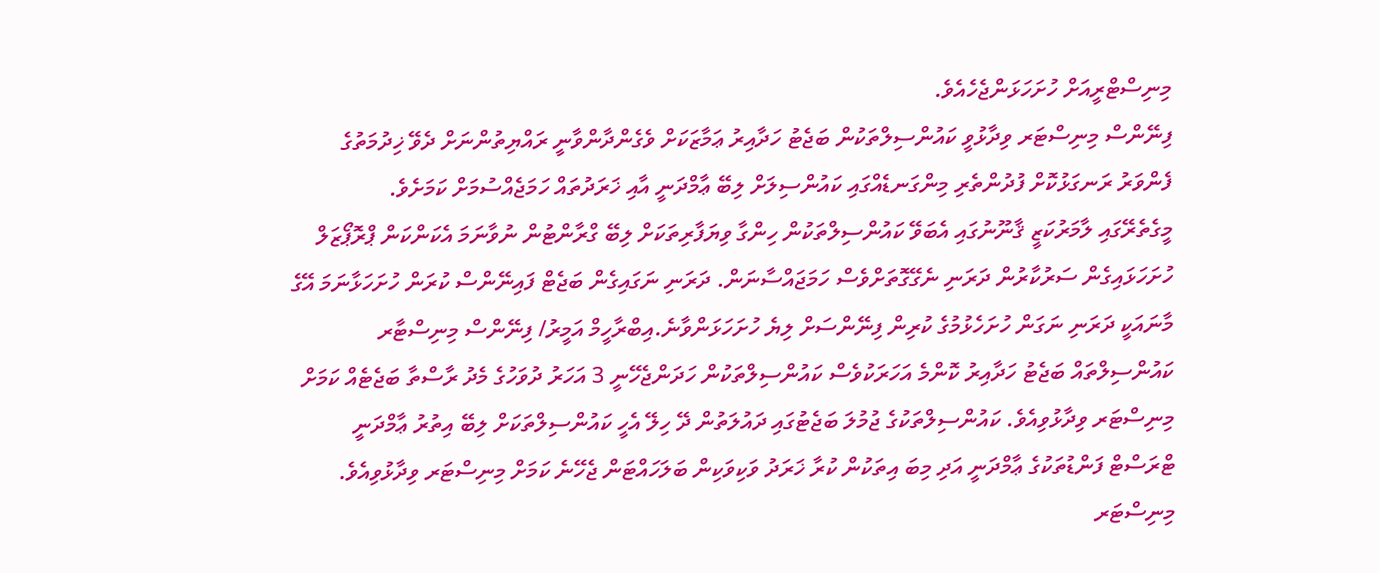މިނިސްޓްރީއަށް ހުށަހަޅަންޖެހެއެވެ.
ފިނޭންސް މިނިސްޓަރ ވިދާޅުވީ ކައުންސިލްތަކުން ބަޖެޓު ހަދާއިރު ޢަމާޒަކަށް ވެގެންދާންވާނީ ރައްޔިތުންނަށް ދެވޭ ޚިދުމަތުގެ ފެންވަރު ރަނގަޅުކޮށް ފުދުންތެރި މިންގަނޑެއްގައި ކައުންސިލަށް ލިބޭ ޢާމްދަނީ އާއި ޚަރަދުތައް ހަމަޖެއްސުމަށް ކަމަށެވެ.
މީގެތެރޭގައި ލާމަރުކަޒީ ޤާނޫނުގައި އެބަވޭ ކައުންސިލްތަކުން ހިންގާ ވިޔަފާރިތަކަށް ލިބޭ ގްރާންޓުން ނުވާނަމަ އެކަންކަން ޕްރޮޕޯޒަލް ހުށަހަޅައިގެން ސަރުކާރުން ދަރަނި ނެގޭގޮތަށްވެސް ހަމަޖައްސާނަން. ދަރަނި ނަގައިގެން ބަޖެޓް ފައިނޭންސް ކުރަން ހުށަހަޅާނަމަ އޭގެ މާނައަކީ ދަރަނި ނަގަން ހުށަހެޅުމުގެ ކުރިން ފިނޭންސަށް ލިޔެ ހުށަހަޅަންވާނެ.އިބްރާހީމް އަމީރު/ ފިނޭންސް މިނިސްޓާރ
ކައުންސިލްތައް ބަޖެޓު ހަދާއިރު ކޮންމެ އަހަރަކުވެސް ކައުންސިލްތަކުން ހަދަންޖެހޭނީ 3 އަހަރު ދުވަހުގެ މެދު ރާސްތާ ބަޖެޓެއް ކަމަށް މިނިސްޓަރ ވިދާޅުވިއެވެ. ކައުންސިލްތަކުގެ ޖުމުލަ ބަޖެޓުގައި ދައުލަތުން ދޭ ހިލޭ އެހީ ކައުންސިލްތަކަށް ލިބޭ އިތުރު ޢާމްދަނީ ޓްރަސްޓް ފަންޑުތަކުގެ ޢާމްދަނީ އަދި މިބަ އިތަކުން ކުރާ ޚަރަދު ވަކިވަކިން ބަލަހައްޓަން ޖެހޭނެ ކަމަށް މިނިސްޓަރ ވިދާޅުވިއެވެ.
މިނިސްޓަރ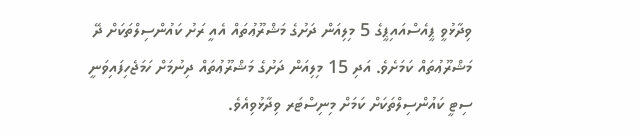ވިދާޅުވީ ޕީއެސްއައިޕީގެ 5 މިލިއަން ދަށުގެ މަޝްރޫޢުތައް އެއީ ރަށު ކައުންސިލްތަކަށް ދޭ މަޝްރޫޢުތައް ކަމަށެވެ. އަދި 15 މިލިއަން ދަށުގެ މަޝްރޫޢުތައް ދިނުމަށް ހަމަޖެހިފައިވަނީ ސިޓީ ކައުންސިލްތަކަށް ކަމަށް މިނިސްޓަރ ވިދާޅުވިއެވެ.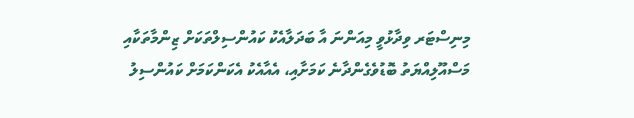މިނިސްޓަރ ވިދާޅުވީ މިއަންނަ އާ ބަދަލާއެކު ކައުންސިލްތަކަށް ޒިންމާތަކާއި މަސްއޫލިއްޔަތު ބޮޑުވެގެންދާނެ ކަމަށާއި، އެއާއެކު އެކަންކަމަށް ކައުންސިލު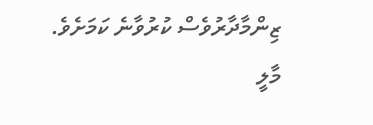ޒިންމާދާރުވެސް ކުރުވާނެ ކަމަށެވެ.
މާލީ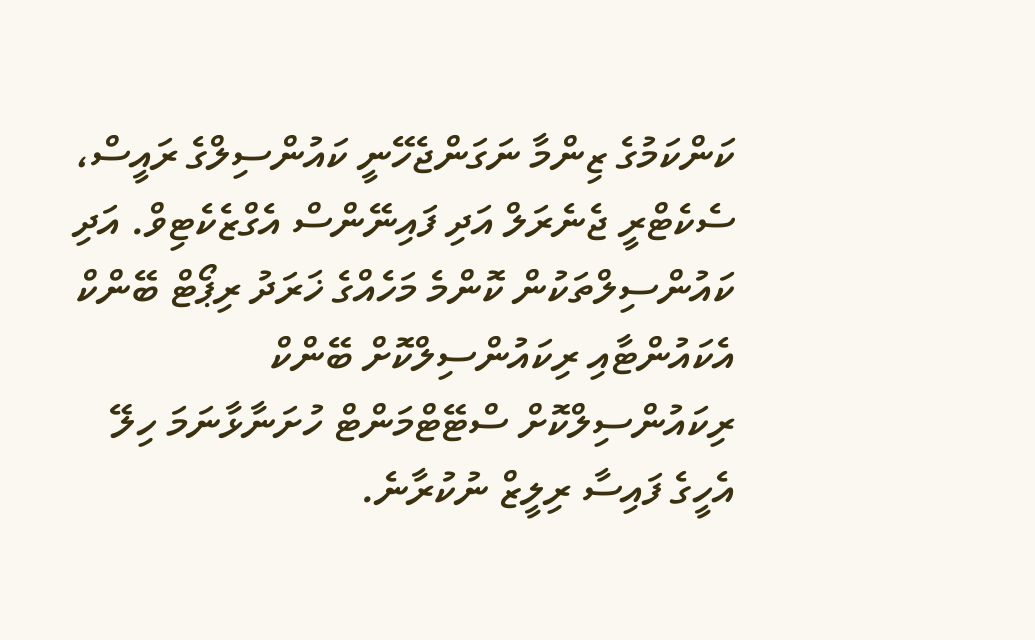ކަންކަމުގެ ޒިންމާ ނަގަންޖެހޭނީ ކައުންސިލްގެ ރައީސް، ސެކެޓްރީ ޖެނެރަލް އަދި ފައިނޭންސް އެގްޒެކެޓިވް. އަދި ކައުންސިލްތަކުން ކޮންމެ މަހެއްގެ ޚަރަދު ރިޕޯޓް ބޭންކް އެކައުންޓާއި ރިކައުންސިލްކޮށް ބޭންކް ރިކައުންސިލްކޮށް ސްޓޭޓްމަންޓް ހުށަނާޅާނަމަ ހިލޭ އެހީގެ ފައިސާ ރިލީޒް ނުކުރާނެ.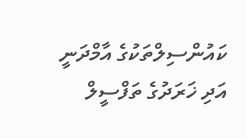ކައުންސިލްތަކުގެ އާމްދަނީ އަދި ޚަރަދުގެ ތަފްސީލް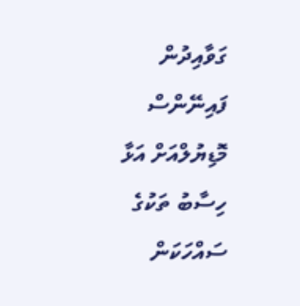ގަވާއިދުން ފައިނޭންސް މޮޑިޔުލްއަށް އަޅާ ހިސާބު ތަކުގެ ސައްހަކަން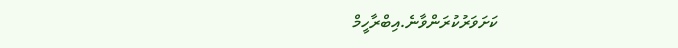ކަށަވަރުކުރަންވާނެ.އިބްރާހީމް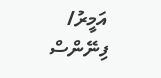އަމީރު/ ފިނޭންސް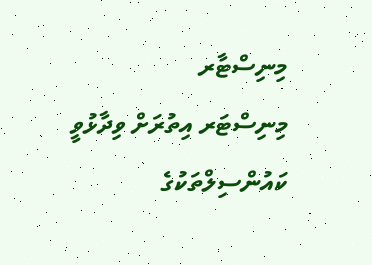މިނިސްޓާރ
މިނިސްޓަރ އިތުރަށް ވިދާޅުވީ ކައުންސިލްތަކުގެ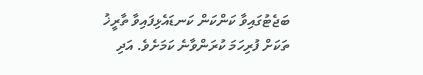ބަޖެޓުގައިވާ ކަންކަން ކަނޑައެޅިފައިވާ ތާރީޚު ތަކަށް ފުރިހަމަ ކުރަންވާނެ ކަމަށެވެ. އަދި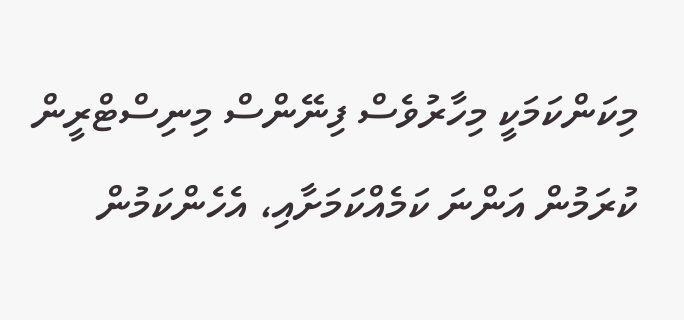މިކަންކަމަކީ މިހާރުވެސް ފިނޭންސް މިނިސްޓްރީން ކުރަމުން އަންނަ ކަމެއްކަމަށާއި، އެހެންކަމުން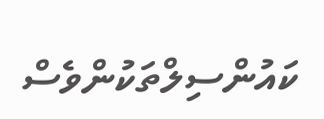ކައުންސިލްތަކުންވެސް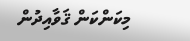މިކަންކަން ޤަވާއިދުން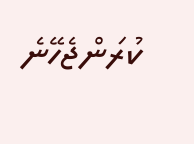ކުރަންޖެހޭނެ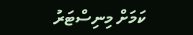ކަމަށް މިނިސްޓަރު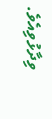ވިދާޅުވިއެވެ.